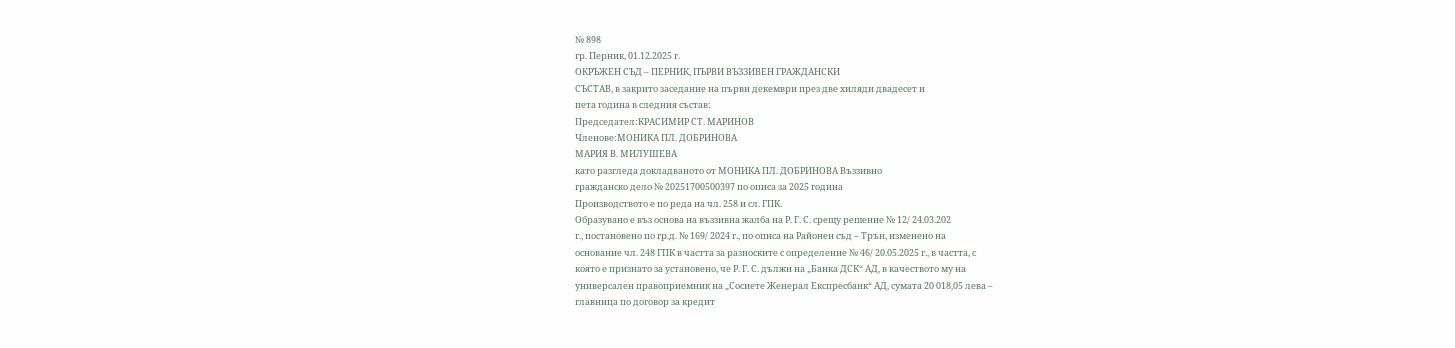№ 898
гр. Перник, 01.12.2025 г.
ОКРЪЖЕН СЪД – ПЕРНИК, ПЪРВИ ВЪЗЗИВЕН ГРАЖДАНСКИ
СЪСТАВ, в закрито заседание на първи декември през две хиляди двадесет и
пета година в следния състав:
Председател:КРАСИМИР СТ. МАРИНОВ
Членове:МОНИКА ПЛ. ДОБРИНОВА
МАРИЯ В. МИЛУШЕВА
като разгледа докладваното от МОНИКА ПЛ. ДОБРИНОВА Въззивно
гражданско дело № 20251700500397 по описа за 2025 година
Производството е по реда на чл. 258 и сл. ГПК.
Образувано е въз основа на въззивна жалба на Р. Г. С. срещу решение № 12/ 24.03.202
г., постановено по гр.д. № 169/ 2024 г., по описа на Районен съд – Трън, изменено на
основание чл. 248 ГПК в частта за разноските с определение № 46/ 20.05.2025 г., в частта, с
която е признато за установено, че Р. Г. С. дължи на „Банка ДСК“ АД, в качеството му на
универсален правоприемник на „Сосиете Женерал Експресбанк“ АД, сумата 20 018,05 лева –
главница по договор за кредит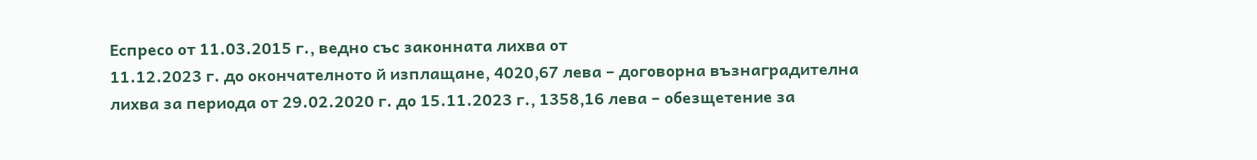Еспресо от 11.03.2015 г., ведно със законната лихва от
11.12.2023 г. до окончателното й изплащане, 4020,67 лева – договорна възнаградителна
лихва за периода от 29.02.2020 г. до 15.11.2023 г., 1358,16 лева – обезщетение за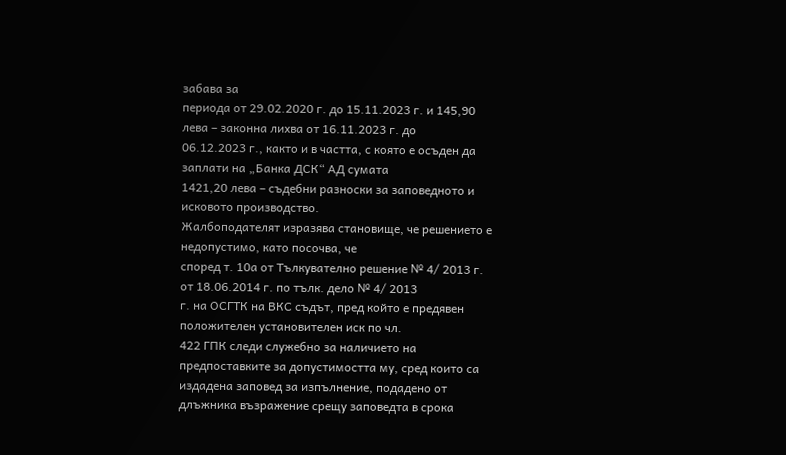забава за
периода от 29.02.2020 г. до 15.11.2023 г. и 145,90 лева – законна лихва от 16.11.2023 г. до
06.12.2023 г., както и в частта, с която е осъден да заплати на „Банка ДСК“ АД сумата
1421,20 лева – съдебни разноски за заповедното и исковото производство.
Жалбоподателят изразява становище, че решението е недопустимо, като посочва, че
според т. 10а от Тълкувателно решение № 4/ 2013 г. от 18.06.2014 г. по тълк. дело № 4/ 2013
г. на ОСГТК на ВКС съдът, пред който е предявен положителен установителен иск по чл.
422 ГПК следи служебно за наличието на предпоставките за допустимостта му, сред които са
издадена заповед за изпълнение, подадено от длъжника възражение срещу заповедта в срока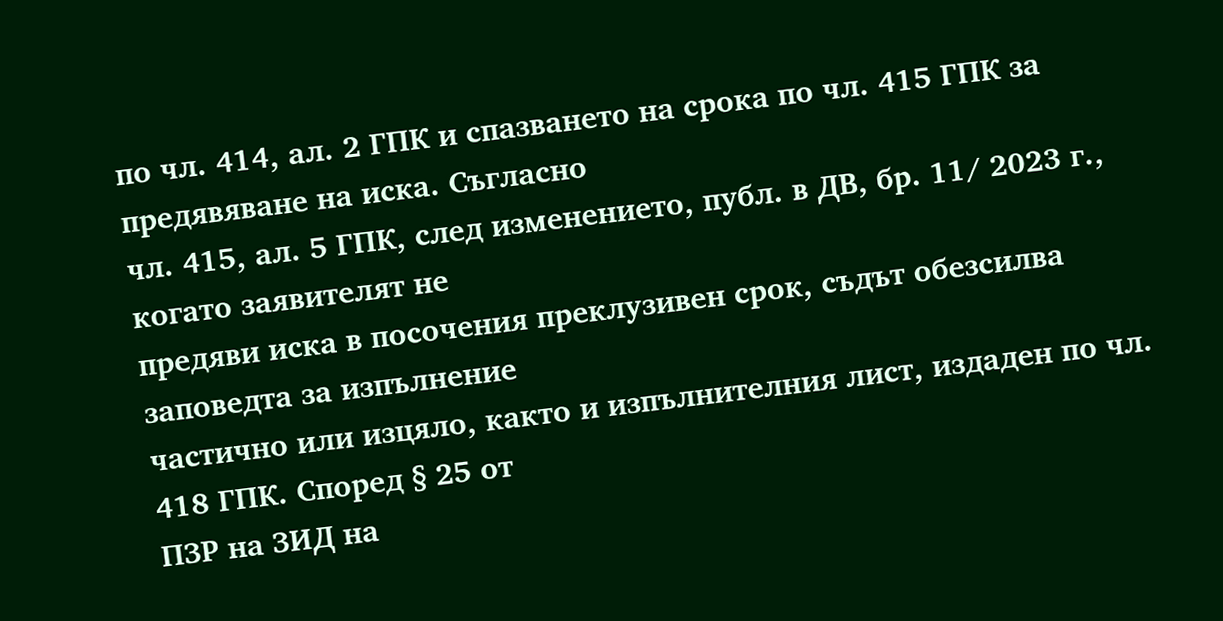по чл. 414, ал. 2 ГПК и спазването на срока по чл. 415 ГПК за предявяване на иска. Съгласно
чл. 415, ал. 5 ГПК, след изменението, публ. в ДВ, бр. 11/ 2023 г., когато заявителят не
предяви иска в посочения преклузивен срок, съдът обезсилва заповедта за изпълнение
частично или изцяло, както и изпълнителния лист, издаден по чл. 418 ГПК. Според § 25 от
ПЗР на ЗИД на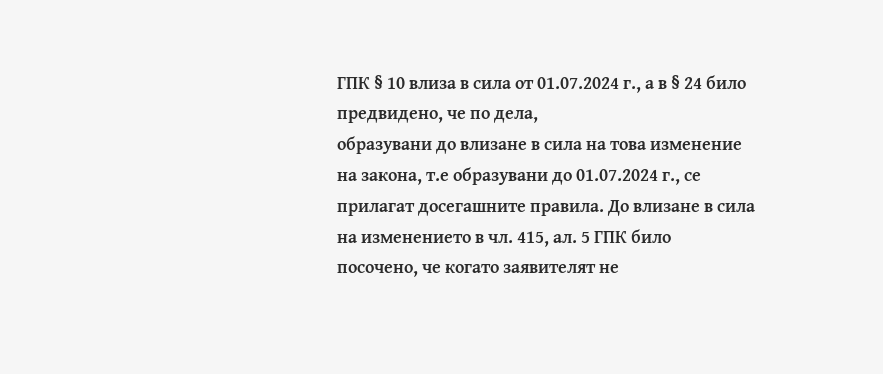ГПК § 10 влиза в сила от 01.07.2024 г., а в § 24 било предвидено, че по дела,
образувани до влизане в сила на това изменение на закона, т.е образувани до 01.07.2024 г., се
прилагат досегашните правила. До влизане в сила на изменението в чл. 415, ал. 5 ГПК било
посочено, че когато заявителят не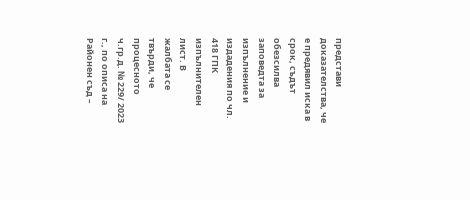представи доказателства, че е предявил иска в срок, съдът
обезсилва заповедта за изпълнение и издадения по чл. 418 ГПК изпълнителен лист. В
жалбата се твърди, че процесното ч.гр.д. № 229/ 2023 г., по описа на Районен съд –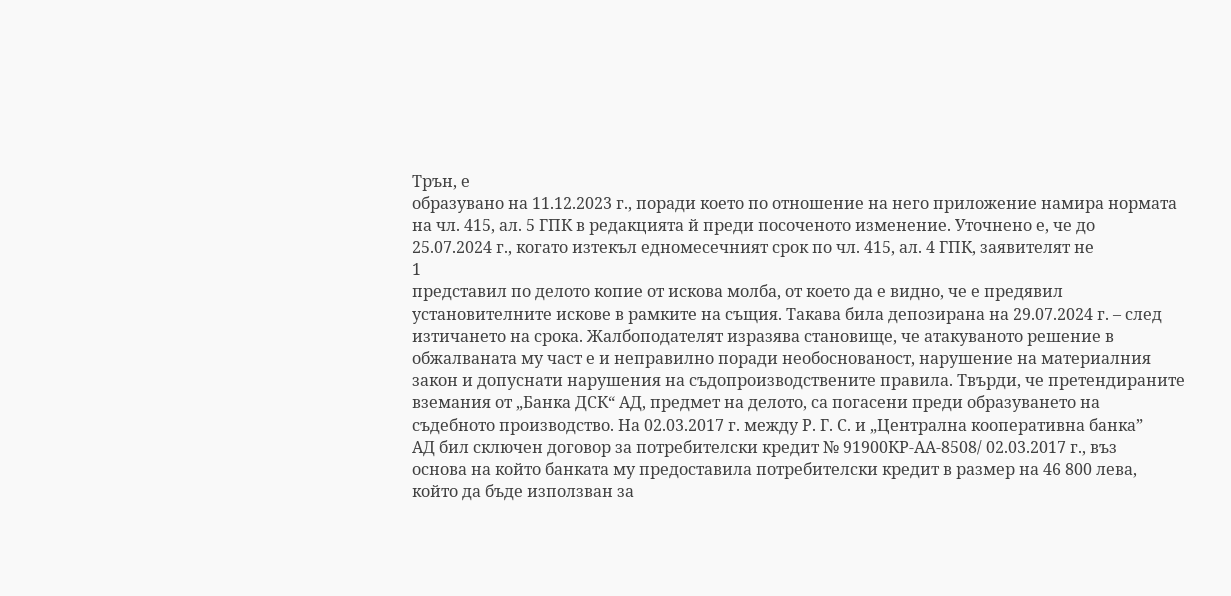Трън, е
образувано на 11.12.2023 г., поради което по отношение на него приложение намира нормата
на чл. 415, ал. 5 ГПК в редакцията й преди посоченото изменение. Уточнено е, че до
25.07.2024 г., когато изтекъл едномесечният срок по чл. 415, ал. 4 ГПК, заявителят не
1
представил по делото копие от искова молба, от което да е видно, че е предявил
установителните искове в рамките на същия. Такава била депозирана на 29.07.2024 г. – след
изтичането на срока. Жалбоподателят изразява становище, че атакуваното решение в
обжалваната му част е и неправилно поради необоснованост, нарушение на материалния
закон и допуснати нарушения на съдопроизводствените правила. Твърди, че претендираните
вземания от „Банка ДСК“ АД, предмет на делото, са погасени преди образуването на
съдебното производство. На 02.03.2017 г. между Р. Г. С. и „Централна кооперативна банка”
АД бил сключен договор за потребителски кредит № 91900КР-АА-8508/ 02.03.2017 г., въз
основа на който банката му предоставила потребителски кредит в размер на 46 800 лева,
който да бъде използван за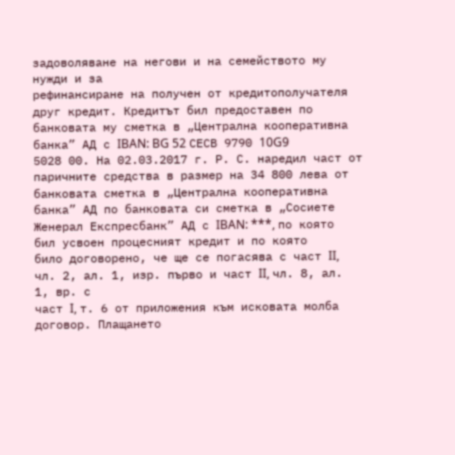задоволяване на негови и на семейството му нужди и за
рефинансиране на получен от кредитополучателя друг кредит. Кредитът бил предоставен по
банковата му сметка в „Централна кооперативна банка” АД с IBAN: BG 52 СЕСВ 9790 10G9
5028 00. На 02.03.2017 г. Р. С. наредил част от паричните средства в размер на 34 800 лева от
банковата сметка в „Централна кооперативна банка” АД по банковата си сметка в „Сосиете
Женерал Експресбанк” АД с IBAN: ***, по която бил усвоен процесният кредит и по която
било договорено, че ще се погасява с част II, чл. 2, ал. 1, изр. първо и част II, чл. 8, ал. 1, вр. с
част I, т. 6 от приложения към исковата молба договор. Плащането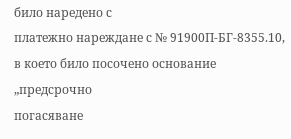било наредено с
платежно нареждане с № 91900П-БГ-8355.10, в което било посочено основание „предсрочно
погасяване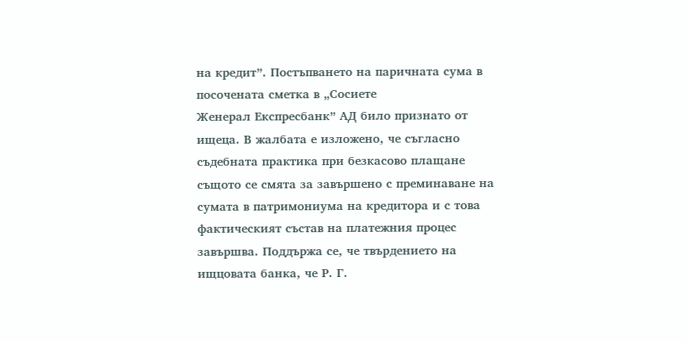на кредит”. Постъпването на паричната сума в посочената сметка в „Сосиете
Женерал Експресбанк” АД било признато от ищеца. В жалбата е изложено, че съгласно
съдебната практика при безкасово плащане същото се смята за завършено с преминаване на
сумата в патримониума на кредитора и с това фактическият състав на платежния процес
завършва. Поддържа се, че твърдението на ищцовата банка, че Р. Г.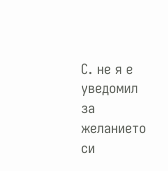С. не я е уведомил за
желанието си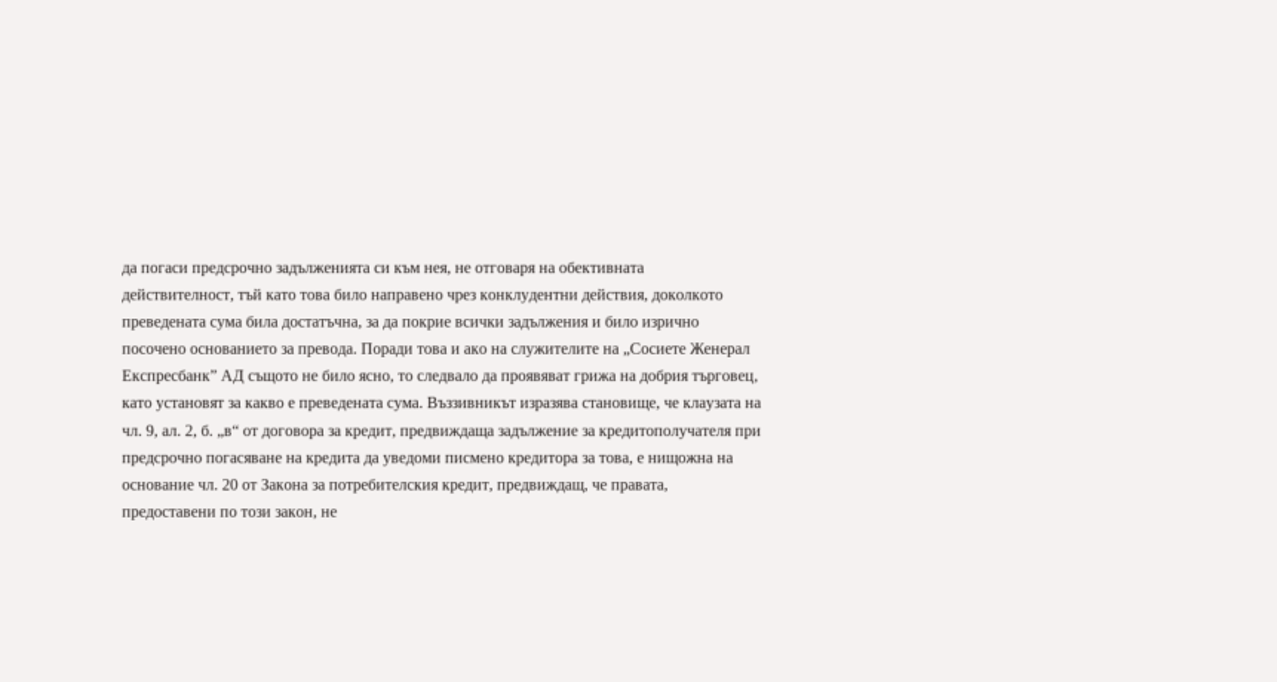да погаси предсрочно задълженията си към нея, не отговаря на обективната
действителност, тъй като това било направено чрез конклудентни действия, доколкото
преведената сума била достатъчна, за да покрие всички задължения и било изрично
посочено основанието за превода. Поради това и ако на служителите на „Сосиете Женерал
Експресбанк” АД същото не било ясно, то следвало да проявяват грижа на добрия търговец,
като установят за какво е преведената сума. Въззивникът изразява становище, че клаузата на
чл. 9, ал. 2, б. „в“ от договора за кредит, предвиждаща задължение за кредитополучателя при
предсрочно погасяване на кредита да уведоми писмено кредитора за това, е нищожна на
основание чл. 20 от Закона за потребителския кредит, предвиждащ, че правата,
предоставени по този закон, не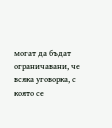могат да бъдат ограничавани, че всяка уговорка, с която се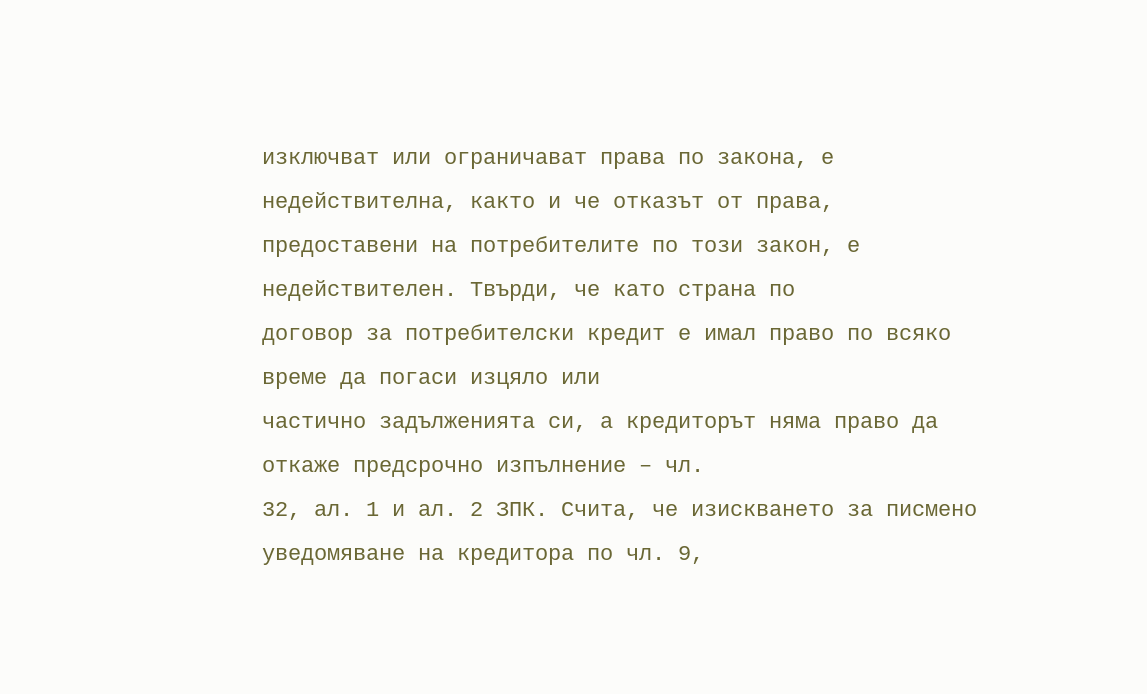изключват или ограничават права по закона, е недействителна, както и че отказът от права,
предоставени на потребителите по този закон, е недействителен. Твърди, че като страна по
договор за потребителски кредит е имал право по всяко време да погаси изцяло или
частично задълженията си, а кредиторът няма право да откаже предсрочно изпълнение – чл.
32, ал. 1 и ал. 2 ЗПК. Счита, че изискването за писмено уведомяване на кредитора по чл. 9,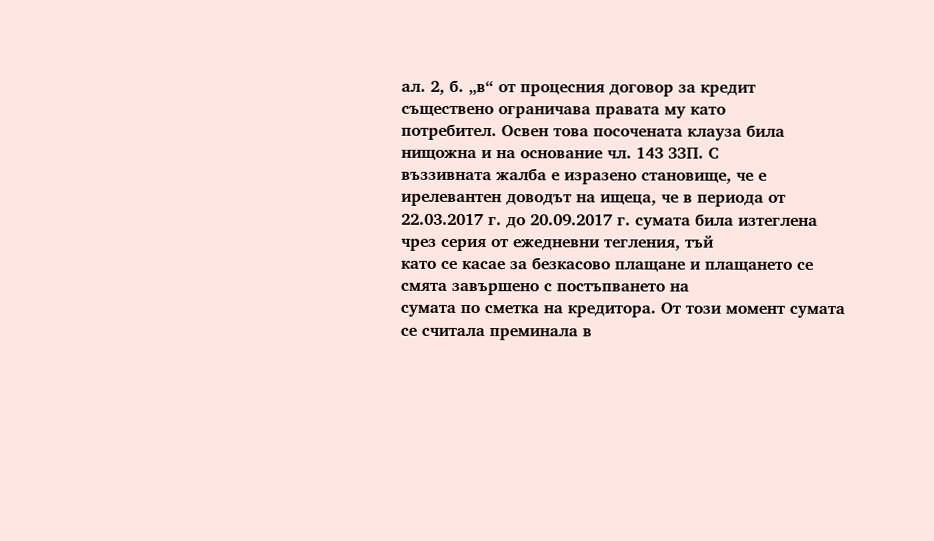ал. 2, б. „в“ от процесния договор за кредит съществено ограничава правата му като
потребител. Освен това посочената клауза била нищожна и на основание чл. 143 ЗЗП. С
въззивната жалба е изразено становище, че е ирелевантен доводът на ищеца, че в периода от
22.03.2017 г. до 20.09.2017 г. сумата била изтеглена чрез серия от ежедневни тегления, тъй
като се касае за безкасово плащане и плащането се смята завършено с постъпването на
сумата по сметка на кредитора. От този момент сумата се считала преминала в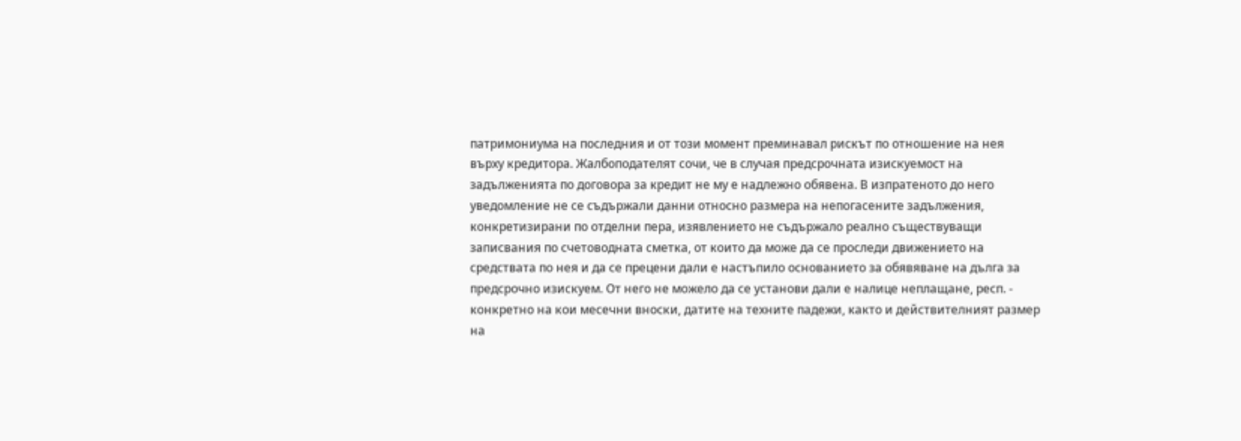патримониума на последния и от този момент преминавал рискът по отношение на нея
върху кредитора. Жалбоподателят сочи, че в случая предсрочната изискуемост на
задълженията по договора за кредит не му е надлежно обявена. В изпратеното до него
уведомление не се съдържали данни относно размера на непогасените задължения,
конкретизирани по отделни пера, изявлението не съдържало реално съществуващи
записвания по счетоводната сметка, от които да може да се проследи движението на
средствата по нея и да се прецени дали е настъпило основанието за обявяване на дълга за
предсрочно изискуем. От него не можело да се установи дали е налице неплащане, респ. -
конкретно на кои месечни вноски, датите на техните падежи, както и действителният размер
на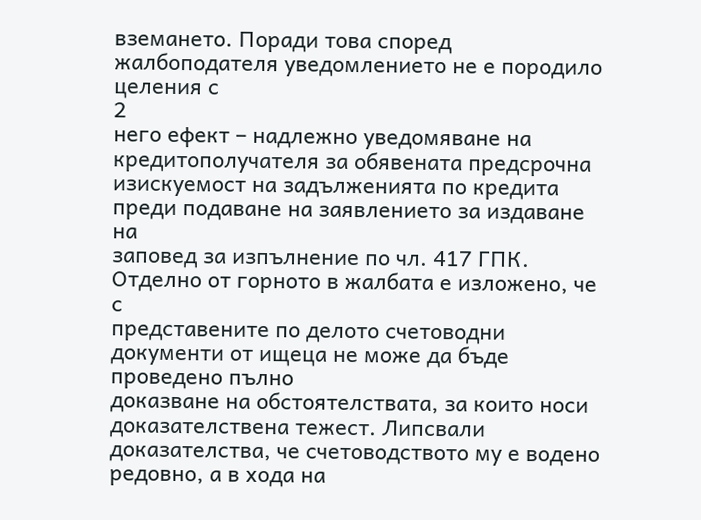вземането. Поради това според жалбоподателя уведомлението не е породило целения с
2
него ефект – надлежно уведомяване на кредитополучателя за обявената предсрочна
изискуемост на задълженията по кредита преди подаване на заявлението за издаване на
заповед за изпълнение по чл. 417 ГПК. Отделно от горното в жалбата е изложено, че с
представените по делото счетоводни документи от ищеца не може да бъде проведено пълно
доказване на обстоятелствата, за които носи доказателствена тежест. Липсвали
доказателства, че счетоводството му е водено редовно, а в хода на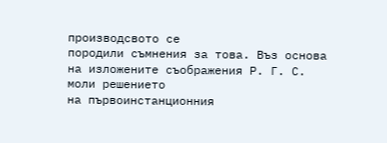производсвото се
породили съмнения за това. Въз основа на изложените съображения Р. Г. С. моли решението
на първоинстанционния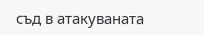съд в атакуваната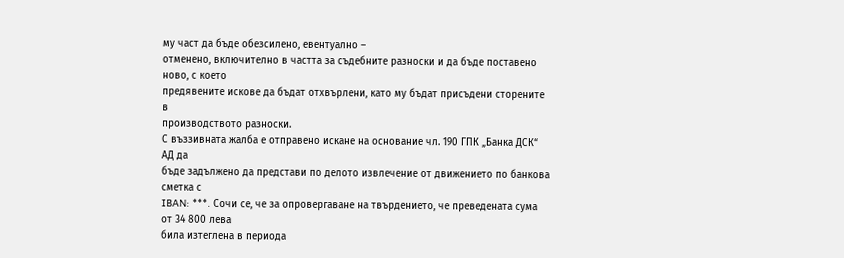му част да бъде обезсилено, евентуално –
отменено, включително в частта за съдебните разноски и да бъде поставено ново, с което
предявените искове да бъдат отхвърлени, като му бъдат присъдени сторените в
производството разноски.
С въззивната жалба е отправено искане на основание чл. 190 ГПК „Банка ДСК“ АД да
бъде задължено да представи по делото извлечение от движението по банкова сметка с
IBAN: ***. Сочи се, че за опровергаване на твърдението, че преведената сума от 34 800 лева
била изтеглена в периода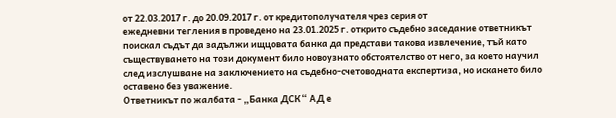от 22.03.2017 г. до 20.09.2017 г. от кредитополучателя чрез серия от
ежедневни тегления в проведено на 23.01.2025 г. открито съдебно заседание ответникът
поискал съдът да задължи ищцовата банка да представи такова извлечение, тъй като
съществуването на този документ било новоузнато обстоятелство от него, за което научил
след изслушване на заключението на съдебно-счетоводната експертиза, но искането било
оставено без уважение.
Ответникът по жалбата - „Банка ДСК“ АД е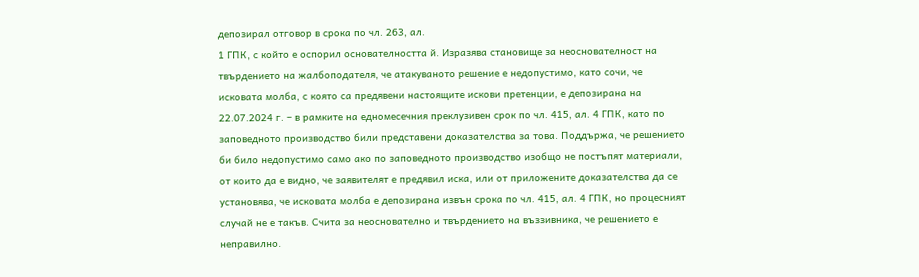депозирал отговор в срока по чл. 263, ал.
1 ГПК, с който е оспорил основателността й. Изразява становище за неоснователност на
твърдението на жалбоподателя, че атакуваното решение е недопустимо, като сочи, че
исковата молба, с която са предявени настоящите искови претенции, е депозирана на
22.07.2024 г. – в рамките на едномесечния преклузивен срок по чл. 415, ал. 4 ГПК, като по
заповедното производство били представени доказателства за това. Поддържа, че решението
би било недопустимо само ако по заповедното производство изобщо не постъпят материали,
от които да е видно, че заявителят е предявил иска, или от приложените доказателства да се
установява, че исковата молба е депозирана извън срока по чл. 415, ал. 4 ГПК, но процесният
случай не е такъв. Счита за неоснователно и твърдението на въззивника, че решението е
неправилно.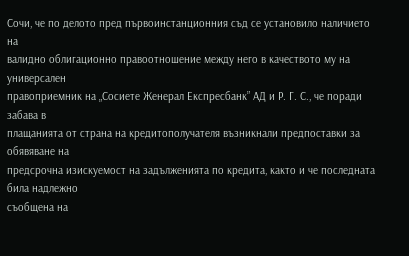Сочи, че по делото пред първоинстанционния съд се установило наличието на
валидно облигационно правоотношение между него в качеството му на универсален
правоприемник на „Сосиете Женерал Експресбанк” АД и Р. Г. С., че поради забава в
плащанията от страна на кредитополучателя възникнали предпоставки за обявяване на
предсрочна изискуемост на задълженията по кредита, както и че последната била надлежно
съобщена на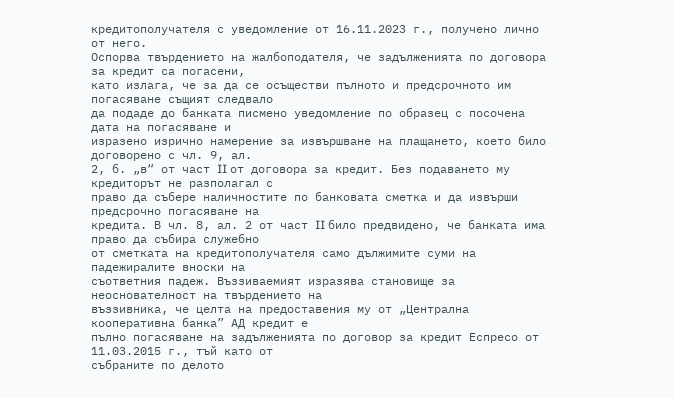кредитополучателя с уведомление от 16.11.2023 г., получено лично от него.
Оспорва твърдението на жалбоподателя, че задълженията по договора за кредит са погасени,
като излага, че за да се осъществи пълното и предсрочното им погасяване същият следвало
да подаде до банката писмено уведомление по образец с посочена дата на погасяване и
изразено изрично намерение за извършване на плащането, което било договорено с чл. 9, ал.
2, б. „в“ от част II от договора за кредит. Без подаването му кредиторът не разполагал с
право да събере наличностите по банковата сметка и да извърши предсрочно погасяване на
кредита. В чл. 8, ал. 2 от част II било предвидено, че банката има право да събира служебно
от сметката на кредитополучателя само дължимите суми на падежиралите вноски на
съответния падеж. Въззиваемият изразява становище за неоснователност на твърдението на
въззивника, че целта на предоставения му от „Централна кооперативна банка” АД кредит е
пълно погасяване на задълженията по договор за кредит Еспресо от 11.03.2015 г., тъй като от
събраните по делото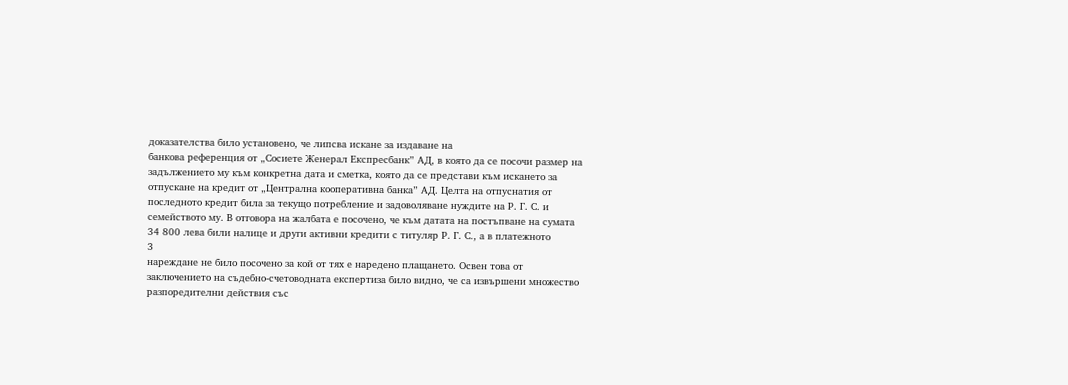доказателства било установено, че липсва искане за издаване на
банкова референция от „Сосиете Женерал Експресбанк” АД, в която да се посочи размер на
задължението му към конкретна дата и сметка, която да се представи към искането за
отпускане на кредит от „Централна кооперативна банка” АД. Целта на отпуснатия от
последното кредит била за текущо потребление и задоволяване нуждите на Р. Г. С. и
семейството му. В отговора на жалбата е посочено, че към датата на постъпване на сумата
34 800 лева били налице и други активни кредити с титуляр Р. Г. С., а в платежното
3
нареждане не било посочено за кой от тях е наредено плащането. Освен това от
заключението на съдебно-счетоводната експертиза било видно, че са извършени множество
разпоредителни действия със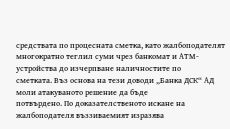средствата по процесната сметка, като жалбоподателят
многократно теглил суми чрез банкомат и АТМ-устройства до изчерпване наличностите по
сметката. Въз основа на тези доводи „Банка ДСК“ АД моли атакуваното решение да бъде
потвърдено. По доказателственото искане на жалбоподателя въззиваемият изразява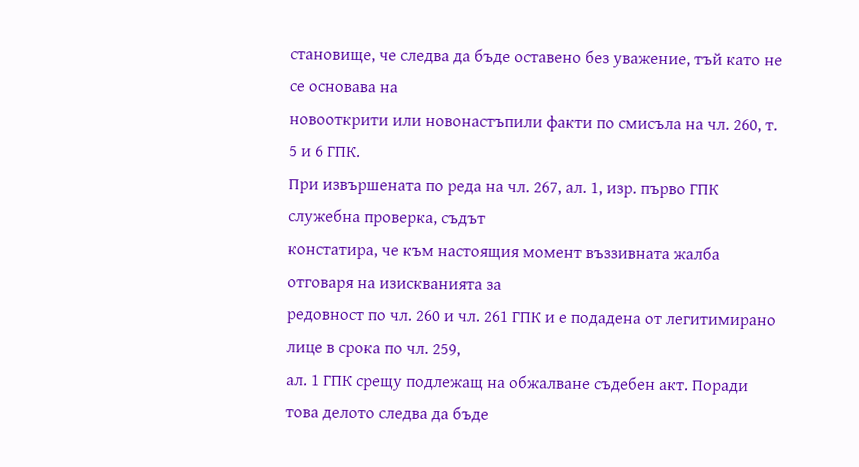становище, че следва да бъде оставено без уважение, тъй като не се основава на
новооткрити или новонастъпили факти по смисъла на чл. 260, т. 5 и 6 ГПК.
При извършената по реда на чл. 267, ал. 1, изр. първо ГПК служебна проверка, съдът
констатира, че към настоящия момент въззивната жалба отговаря на изискванията за
редовност по чл. 260 и чл. 261 ГПК и е подадена от легитимирано лице в срока по чл. 259,
ал. 1 ГПК срещу подлежащ на обжалване съдебен акт. Поради това делото следва да бъде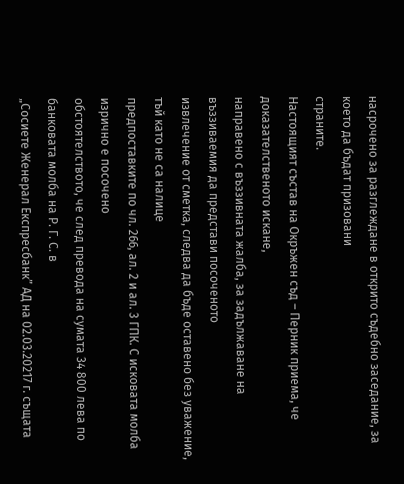насрочено за разглеждане в открито съдебно заседание, за което да бъдат призовани
страните.
Настоящият състав на Окръжен съд – Перник приема, че доказателственото искане,
направено с въззивната жалба, за задължаване на въззиваемия да представи посоченото
извлечение от сметка, следва да бъде оставено без уважение, тъй като не са налице
предпоставките по чл. 266, ал. 2 и ал. 3 ГПК. С исковата молба изрично е посочено
обстоятелството, че след превода на сумата 34 800 лева по банковата молба на Р. Г. С. в
„Сосиете Женерал Експресбанк” АД на 02.03.20217 г. същата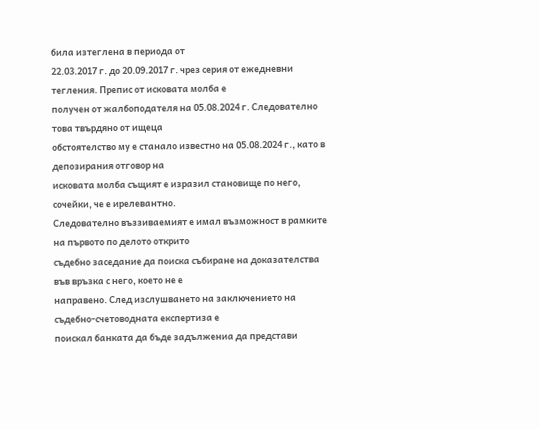била изтеглена в периода от
22.03.2017 г. до 20.09.2017 г. чрез серия от ежедневни тегления. Препис от исковата молба е
получен от жалбоподателя на 05.08.2024 г. Следователно това твърдяно от ищеца
обстоятелство му е станало известно на 05.08.2024 г., като в депозирания отговор на
исковата молба същият е изразил становище по него, сочейки, че е ирелевантно.
Следователно въззиваемият е имал възможност в рамките на първото по делото открито
съдебно заседание да поиска събиране на доказателства във връзка с него, което не е
направено. След изслушването на заключението на съдебно-счетоводната експертиза е
поискал банката да бъде задължениа да представи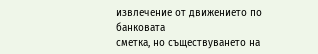извлечение от движението по банковата
сметка, но съществуването на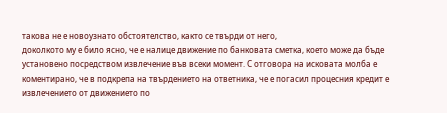такова не е новоузнато обстоятелство, както се твърди от него,
доколкото му е било ясно, че е налице движение по банковата сметка, което може да бъде
установено посредством извлечение във всеки момент. С отговора на исковата молба е
коментирано, че в подкрепа на твърдението на ответника, че е погасил процесния кредит е
извлечението от движението по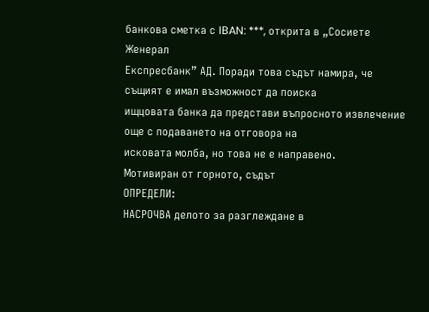банкова сметка с IBAN: ***, открита в „Сосиете Женерал
Експресбанк” АД. Поради това съдът намира, че същият е имал възможност да поиска
ищцовата банка да представи въпросното извлечение още с подаването на отговора на
исковата молба, но това не е направено.
Мотивиран от горното, съдът
ОПРЕДЕЛИ:
НАСРОЧВА делото за разглеждане в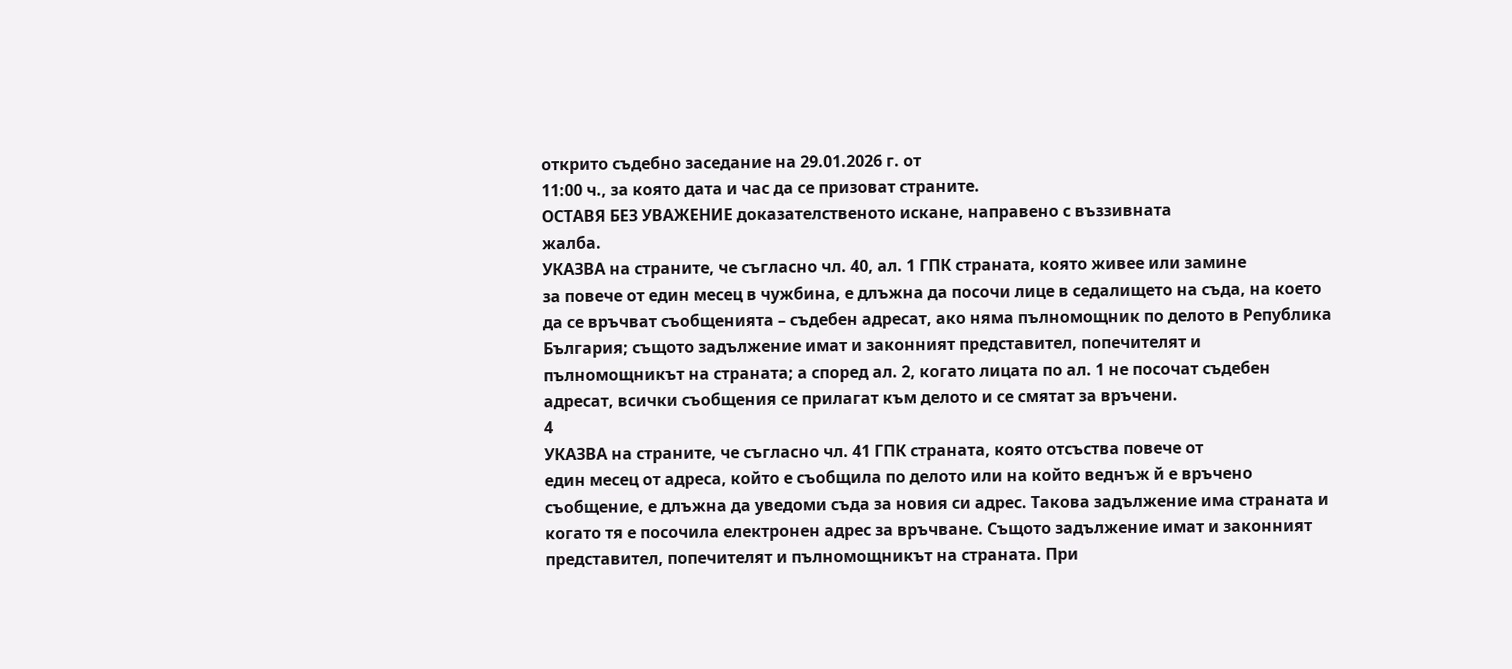открито съдебно заседание на 29.01.2026 г. от
11:00 ч., за която дата и час да се призоват страните.
ОСТАВЯ БЕЗ УВАЖЕНИЕ доказателственото искане, направено с въззивната
жалба.
УКАЗВА на страните, че съгласно чл. 40, ал. 1 ГПК страната, която живее или замине
за повече от един месец в чужбина, е длъжна да посочи лице в седалището на съда, на което
да се връчват съобщенията – съдебен адресат, ако няма пълномощник по делото в Република
България; същото задължение имат и законният представител, попечителят и
пълномощникът на страната; а според ал. 2, когато лицата по ал. 1 не посочат съдебен
адресат, всички съобщения се прилагат към делото и се смятат за връчени.
4
УКАЗВА на страните, че съгласно чл. 41 ГПК страната, която отсъства повече от
един месец от адреса, който е съобщила по делото или на който веднъж й е връчено
съобщение, е длъжна да уведоми съда за новия си адрес. Такова задължение има страната и
когато тя е посочила електронен адрес за връчване. Същото задължение имат и законният
представител, попечителят и пълномощникът на страната. При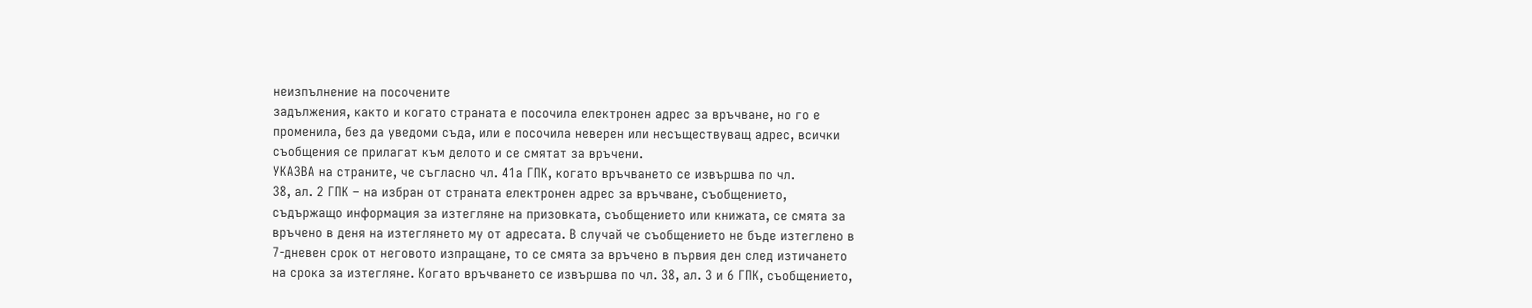неизпълнение на посочените
задължения, както и когато страната е посочила електронен адрес за връчване, но го е
променила, без да уведоми съда, или е посочила неверен или несъществуващ адрес, всички
съобщения се прилагат към делото и се смятат за връчени.
УКАЗВА на страните, че съгласно чл. 41а ГПК, когато връчването се извършва по чл.
38, ал. 2 ГПК – на избран от страната електронен адрес за връчване, съобщението,
съдържащо информация за изтегляне на призовката, съобщението или книжата, се смята за
връчено в деня на изтеглянето му от адресата. В случай че съобщението не бъде изтеглено в
7-дневен срок от неговото изпращане, то се смята за връчено в първия ден след изтичането
на срока за изтегляне. Когато връчването се извършва по чл. 38, ал. 3 и 6 ГПК, съобщението,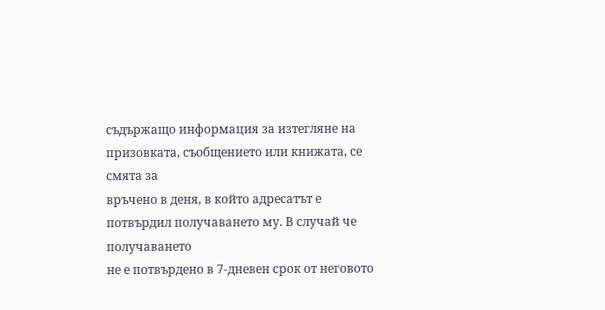съдържащо информация за изтегляне на призовката, съобщението или книжата, се смята за
връчено в деня, в който адресатът е потвърдил получаването му. В случай че получаването
не е потвърдено в 7-дневен срок от неговото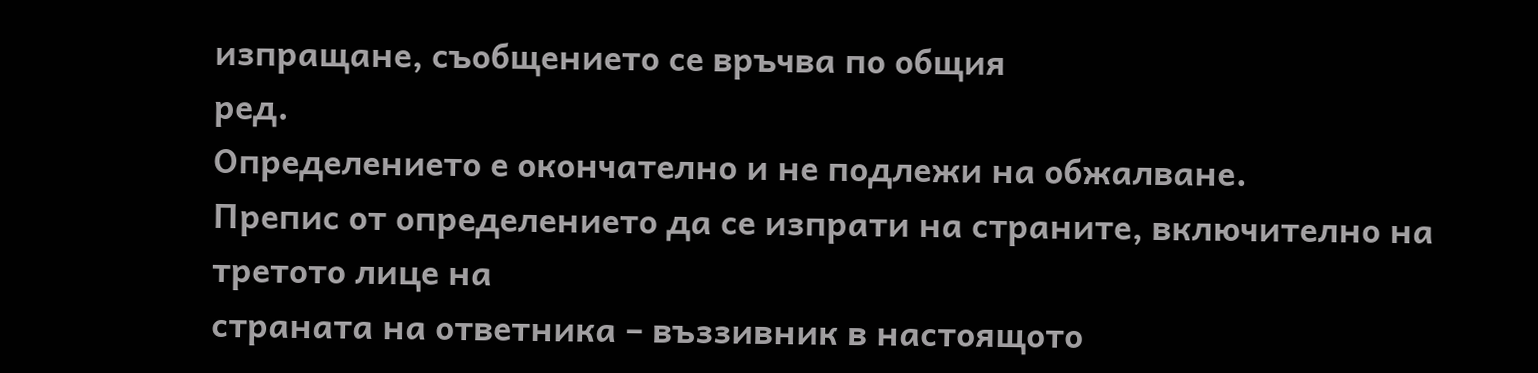изпращане, съобщението се връчва по общия
ред.
Определението е окончателно и не подлежи на обжалване.
Препис от определението да се изпрати на страните, включително на третото лице на
страната на ответника – въззивник в настоящото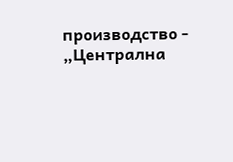производство - „Централна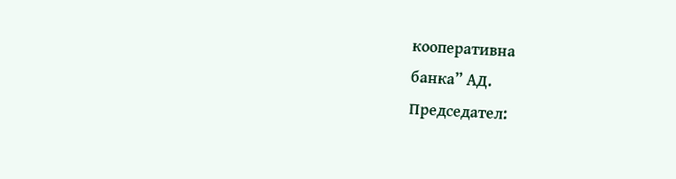кооперативна
банка” АД.
Председател: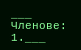___
Членове:
1.___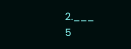2.___
5